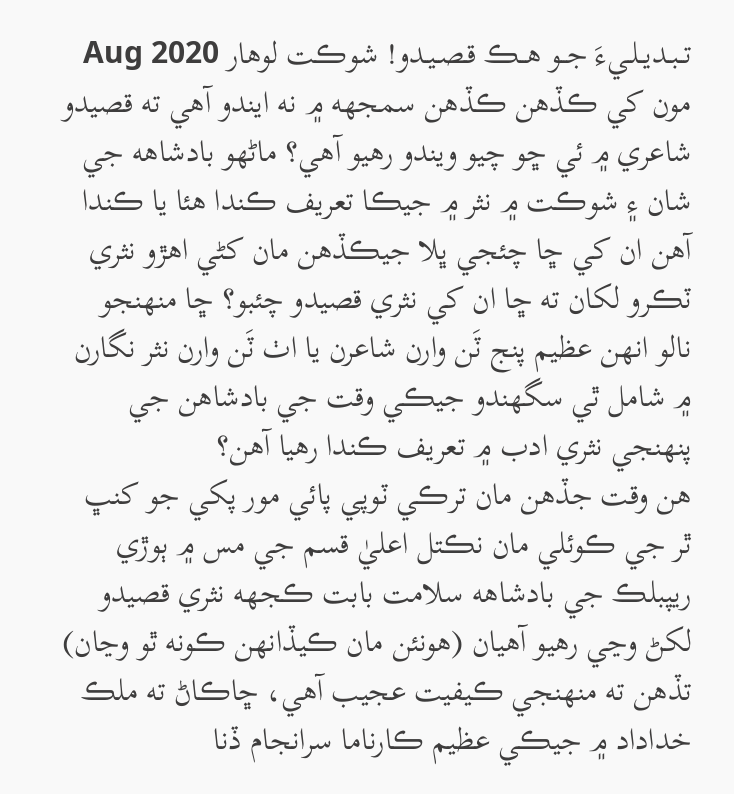تــبـديــلـيءَ جــو هــڪ قـصـيـدو! شوڪت لوهار Aug 2020
مون کي ڪڏهن ڪڏهن سمجهه ۾ نه ايندو آهي ته قصيدو شاعري ۾ ئي ڇو چيو ويندو رهيو آهي؟ ماڻهو بادشاهه جي شان ۽ شوڪت ۾ نثر ۾ جيڪا تعريف ڪندا هئا يا ڪندا آهن ان کي ڇا چئجي ڀلا جيڪڏهن مان کڻي اهڙو نثري ٽڪرو لکان ته ڇا ان کي نثري قصيدو چئبو؟ ڇا منهنجو نالو انهن عظيم پنج ٽَن وارن شاعرن يا اٺ ٽَن وارن نثر نگارن ۾ شامل ٿي سگهندو جيڪي وقت جي بادشاهن جي پنهنجي نثري ادب ۾ تعريف ڪندا رهيا آهن؟
هن وقت جڏهن مان ترڪي ٽوپي پائي مور پکي جو کنڀ ٿر جي ڪوئلي مان نڪتل اعليٰ قسم جي مس ۾ ٻوڙي ريپبلڪ جي بادشاهه سلامت بابت ڪجهه نثري قصيدو لکڻ وڃي رهيو آهيان (هونئن مان ڪيڏانهن ڪونه ٿو وڃان) تڏهن ته منهنجي ڪيفيت عجيب آهي، ڇاڪاڻ ته ملڪ خداداد ۾ جيڪي عظيم ڪارناما سرانجام ڏنا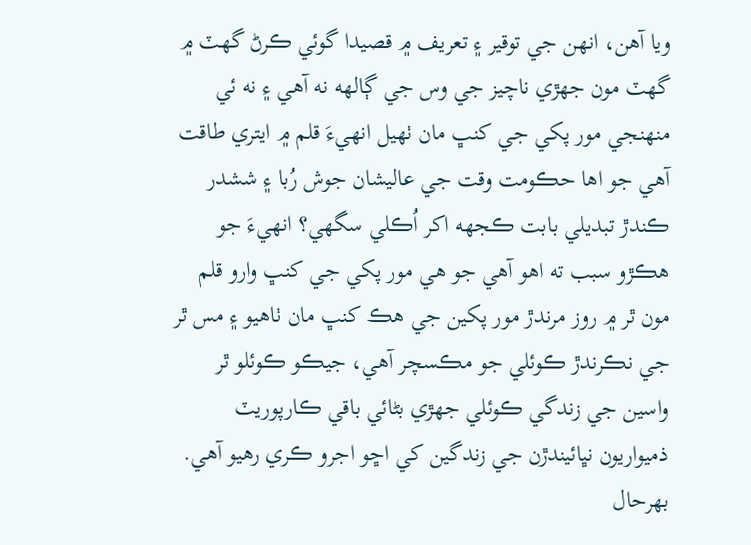ويا آهن، انهن جي توقير ۽ تعريف ۾ قصيدا گوئي ڪرڻ گهٽ ۾ گهٽ مون جهڙي ناچيز جي وس جي ڳالهه نه آهي ۽ نه ئي منهنجي مور پکي جي کنڀ مان ٺهيل انهيءَ قلم ۾ ايتري طاقت آهي جو اها حڪومت وقت جي عاليشان جوش رُبا ۽ ششدر ڪندڙ تبديلي بابت ڪجهه اکر اُڪلي سگهي؟ انهيءَ جو هڪڙو سبب ته اهو آهي جو هي مور پکي جي کنڀ وارو قلم مون ٿر ۾ روز مرندڙ مور پکين جي هڪ کنڀ مان ٺاهيو ۽ مس ٿر جي نڪرندڙ ڪوئلي جو مڪسچر آهي، جيڪو ڪوئلو ٿر واسين جي زندگي ڪوئلي جهڙي بڻائي باقي ڪارپوريٽ ذميواريون نڀائيندڙن جي زندگين کي اڇو اجرو ڪري رهيو آهي. بهرحال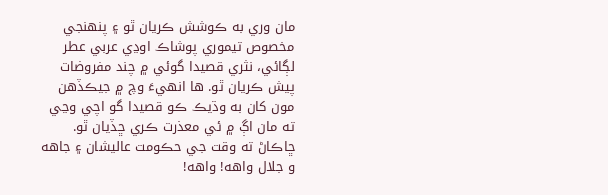مان وري به ڪوشش ڪريان ٿو ۽ پنهنجي مخصوص تيموري پوشاڪ اوڍي عربي عطر لڳائي، نثري قصيدا گوئي ۾ چند مفروضات پيش ڪريان ٿو. ها انهيءَ وچ ۾ جيڪڏهن مون کان به وڌيڪ ڪو قصيدا گو اچي وڃي ته مان اڳ ۾ ئي معذرت ڪري ڇڏيان ٿو. ڇاڪاڻ ته وقت جي حڪومت عاليشان ۽ جاهه و جلال واهه! واهه!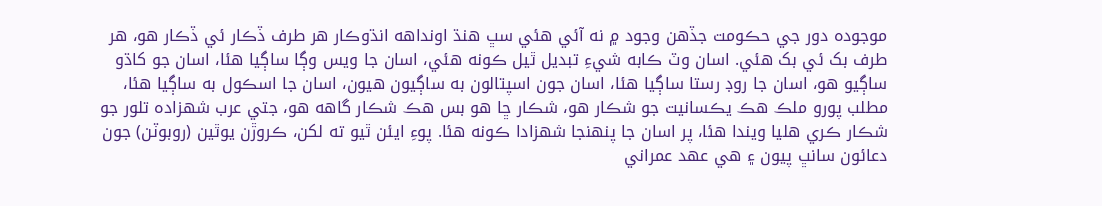موجوده دور جي حڪومت جڏهن وجود ۾ نه آئي هئي سڀ هنڌ اونداهه انڌوڪار هر طرف ڏڪار ئي ڏڪار هو، هر طرف بک ئي بک هئي. اسان وٽ ڪابه شيءِ تبديل ٿيل ڪونه هئي، اسان جا ويس وڳا ساڳيا هئا، اسان جو کاڌو ساڳيو هو، اسان جا روڊ رستا ساڳيا هئا، اسان جون اسپتالون به ساڳيون هيون، اسان جا اسڪول به ساڳيا هئا، مطلب پورو ملڪ هڪ يڪسانيت جو شڪار هو، شڪار ڇا هو بس هڪ شڪار گاهه هو، جتي عرب شهزاده تلور جو شڪار ڪري هليا ويندا هئا، پر اسان جا پنهنجا شهزادا ڪونه هئا. پوءِ ايئن ٿيو ته لکن، ڪروڙن يوٿين (روبوٽن) جون دعائون سانڀ پيون ۽ هي عهد عمراني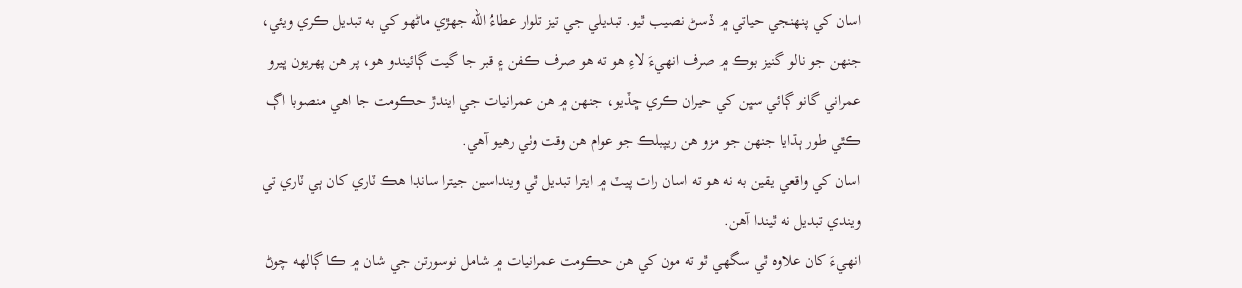اسان کي پنهنجي حياتي ۾ ڏسڻ نصيب ٿيو. تبديلي جي تيز تلوار عطاءُ الله جهڙي ماڻهو کي به تبديل ڪري ويئي، جنهن جو نالو گنيز بوڪ ۾ صرف انهيءَ لاءِ هو ته هو صرف ڪفن ۽ قبر جا گيت ڳائيندو هو، پر هن پهريون ڀيرو عمراني گانو ڳائي سڀن کي حيران ڪري ڇڏيو، جنهن ۾ هن عمرانيات جي ايندڙ حڪومت جا اهي منصوبا اڳ ڪٿي طور ٻڌايا جنهن جو مزو هن ريپبلڪ جو عوام هن وقت وٺي رهيو آهي.
اسان کي واقعي يقين به نه هو ته اسان رات پيٽ ۾ ايترا تبديل ٿي وينداسين جيترا سانڊا هڪ ٽاري کان ٻي ٽاري تي ويندي تبديل نه ٿيندا آهن.
انهيءَ کان علاوه ٿي سگهي ٿو ته مون کي هن حڪومت عمرانيات ۾ شامل نوسورتن جي شان ۾ ڪا ڳالهه چوڻ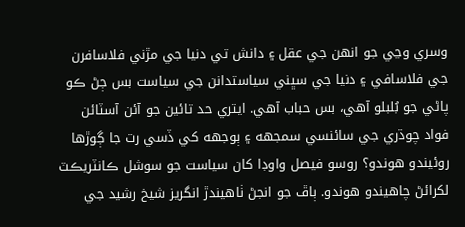وسري وڃي جو انهن جي عقل ۽ دانش تي دنيا جي مڙني فلاسافرن جي فلاسافي ۽ دنيا جي سڀني سياستدانن جي سياست بس ڄڻ ڪو پاڻي جو بُلبلو آهي، بس حباب آهي. ايتري حد تائين جو آئن آسٽائن فواد چوڌري جي سائنسي سمجهه ۽ ٻوجهه کي ڏسي رت جا ڳوڙها روئيندو هوندو؟ روسو فيصل واوڊا کان سياست جو سوشل ڪانٽريڪٽ لکرائڻ چاهيندو هوندو. ٻاڦ جو انجڻ ٺاهيندڙ انگريز شيخ رشيد جي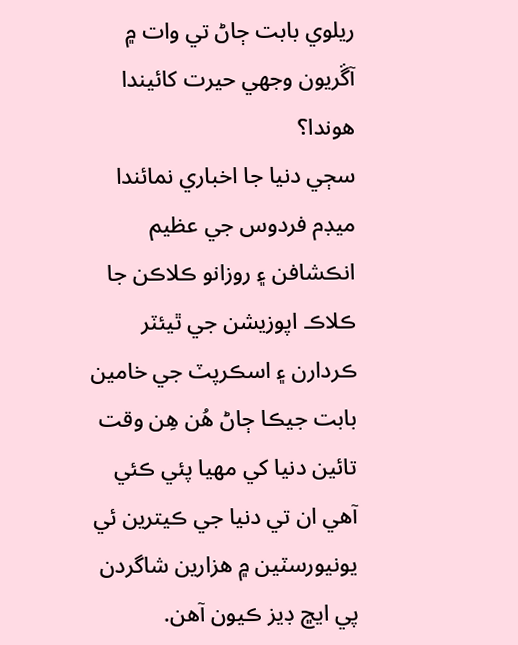ريلوي بابت ڄاڻ تي وات ۾ آڱريون وجهي حيرت کائيندا هوندا؟
سڄي دنيا جا اخباري نمائندا ميڊم فردوس جي عظيم انڪشافن ۽ روزانو ڪلاڪن جا ڪلاڪ اپوزيشن جي ٿيئٽر ڪردارن ۽ اسڪرپٽ جي خامين بابت جيڪا ڄاڻ هُن هِن وقت تائين دنيا کي مهيا پئي ڪئي آهي ان تي دنيا جي ڪيترين ئي يونيورسٽين ۾ هزارين شاگردن پي ايڇ ڊيز ڪيون آهن.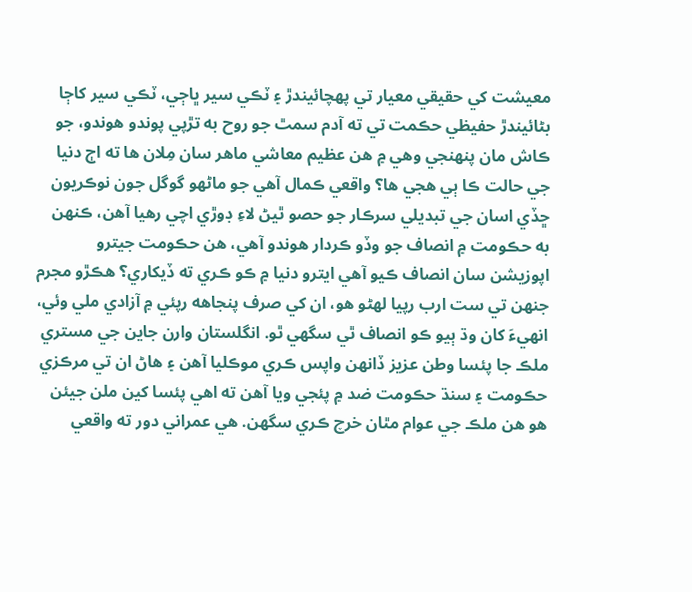معيشت کي حقيقي معيار تي پهچائيندڙ ۽ ٽڪي سير ڀاڄي، ٽڪي سير کاڄا بڻائيندڙ حفيظي حڪمت تي ته آدم سمٿ جو روح به تڙپي پوندو هوندو، جو ڪاش مان پنهنجي وهي ۾ هن عظيم معاشي ماهر سان مِلان ها ته اڄ دنيا جي حالت ڪا ٻي هجي ها؟ واقعي ڪمال آهي جو ماڻهو گوگل جون نوڪريون ڇڏي اسان جي تبديلي سرڪار جو حصو ٿيڻ لاءِ ڊوڙي اچي رهيا آهن، ڪنهن به حڪومت ۾ انصاف جو وڏو ڪردار هوندو آهي، هن حڪومت جيترو اپوزيشن سان انصاف ڪيو آهي ايترو دنيا ۾ ڪو ڪري ته ڏيکاري؟ هڪڙو مجرم جنهن تي ست ارب رپيا لهڻو هو، ان کي صرف پنجاهه رپئي ۾ آزادي ملي وئي، انهيءَ کان وڌ ٻيو ڪو انصاف ٿي سگهي ٿو. انگلستان وارن جاين جي مستري ملڪ جا پئسا وطن عزيز ڏانهن واپس ڪري موڪليا آهن ۽ هاڻ ان تي مرڪزي حڪومت ۽ سنڌ حڪومت ضد ۾ پئجي ويا آهن ته اهي پئسا کين ملن جيئن هو هن ملڪ جي عوام مٿان خرچ ڪري سگهن. هي عمراني دور ته واقعي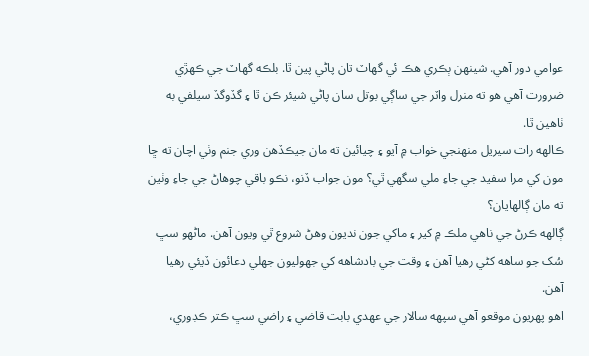عوامي دور آهي. شينهن ٻڪري هڪ ئي گهاٽ تان پاڻي پين ٿا. بلڪه گهاٽ جي ڪهڙي ضرورت آهي هو ته منرل واٽر جي ساڳي بوتل سان پاڻي شيئر ڪن ٿا ۽ گڏوگڏ سيلفي به ٺاهين ٿا.
ڪالهه رات سيريل منهنجي خواب ۾ آيو ۽ چيائين ته مان جيڪڏهن وري جنم وٺي اچان ته ڇا مون کي مرا سفيد جي جاءِ ملي سگهي ٿي؟ مون جواب ڏنو، نڪو باقي چوهاڻ جي جاءِ وٺين ته مان ڳالهايان؟
ڳالهه ڪرڻ جي ناهي ملڪ ۾ کير ۽ ماکي جون نديون وهڻ شروع ٿي ويون آهن. ماڻهو سڀ سُک جو ساهه کڻي رهيا آهن ۽ وقت جي بادشاهه کي جهوليون جهلي دعائون ڏيئي رهيا آهن.
اهو پهريون موقعو آهي سپهه سالار جي عهدي بابت قاضي ۽ راضي سڀ ڪتر ڪڊوري،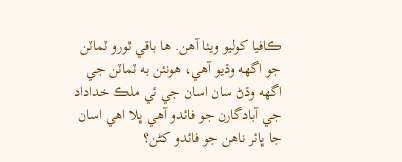ڪافيا کوليو ويٺا آهن. ها باقي ٿورو ٽماٽن جو اگهه وڌيو آهي، هونئن به ٽماٽن جي اگهه وڌڻ سان اسان جي ئي ملڪ خداداد جي آبادگارن جو فائدو آهي ڀلا اهي اسان جا ڀائر ناهن جو فائدو کڻن؟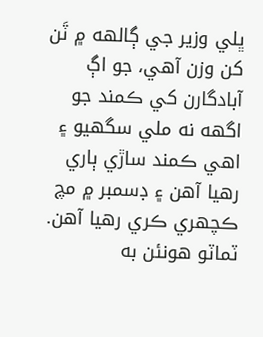ڀلي وزير جي ڳالهه ۾ ٽَن کن وزن آهي، جو اڳ آبادگارن کي ڪمند جو اگهه نه ملي سگهيو ۽ اهي ڪمند ساڙي ٻاري رهيا آهن ۽ ڊسمبر ۾ مچ ڪچهري ڪري رهيا آهن.
ٽماٽو هونئن به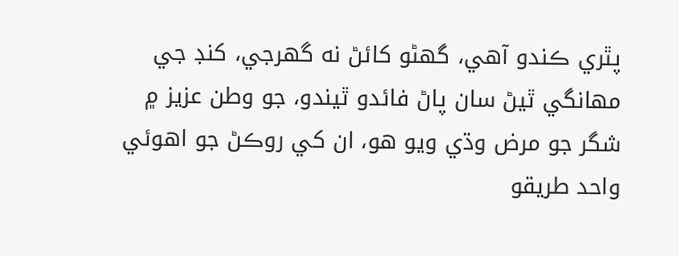پٿري ڪندو آهي، گهڻو کائڻ نه گهرجي، کنڊ جي مهانگي ٿيڻ سان پاڻ فائدو ٿيندو، جو وطن عزيز ۾ شگر جو مرض وڌي ويو هو، ان کي روڪڻ جو اهوئي واحد طريقو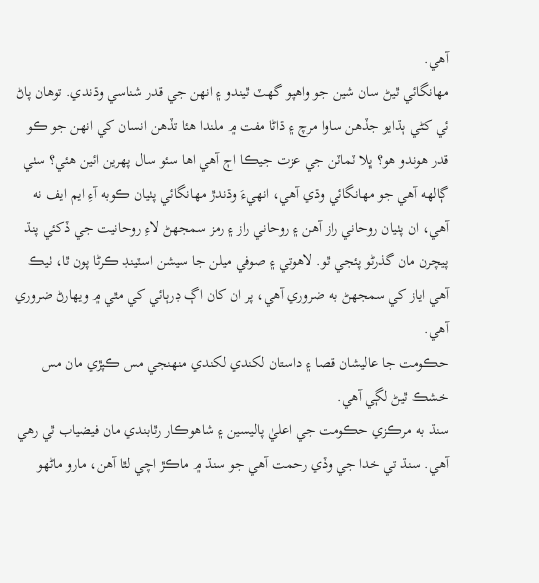آهي.
مهانگائي ٿيڻ سان شين جو واهپو گهٽ ٿيندو ۽ انهن جي قدر شناسي وڌندي. توهان پاڻ ئي کڻي ٻڌايو جڏهن ساوا مرچ ۽ ڌاڻا مفت ۾ ملندا هئا تڏهن انسان کي انهن جو ڪو قدر هوندو هو؟ ڀلا ٽماٽن جي عزت جيڪا اڄ آهي اها سئو سال پهرين ائين هئي؟ سٺي ڳالهه آهي جو مهانگائي وڌي آهي، انهيءَ وڌندڙ مهانگائي پٺيان ڪوبه آءِ ايم ايف نه آهي، ان پٺيان روحاني راز آهن ۽ روحاني راز ۽ رمز سمجهڻ لاءِ روحانيت جي ڏکئي پنڌ پيچرن مان گذرڻو پئجي ٿو. لاهوتي ۽ صوفي ميلن جا سيشن اسٽينڊ ڪرڻا پون ٿا، ٺيڪ آهي اياز کي سمجهڻ به ضروري آهي، پر ان کان اڳ ڊرٻائي کي مٿي ۾ ويهارڻ ضروري آهي.
حڪومت جا عاليشان قصا ۽ داستان لکندي لکندي منهنجي مس ڪپڙي مان مس خشڪ ٿيڻ لڳي آهي.
سنڌ به مرڪزي حڪومت جي اعليٰ پاليسين ۽ شاهوڪار رٿابندي مان فيضياب ٿي رهي آهي. سنڌ تي خدا جي وڏي رحمت آهي جو سنڌ ۾ ماڪڙ اچي لٿا آهن، مارو ماڻهو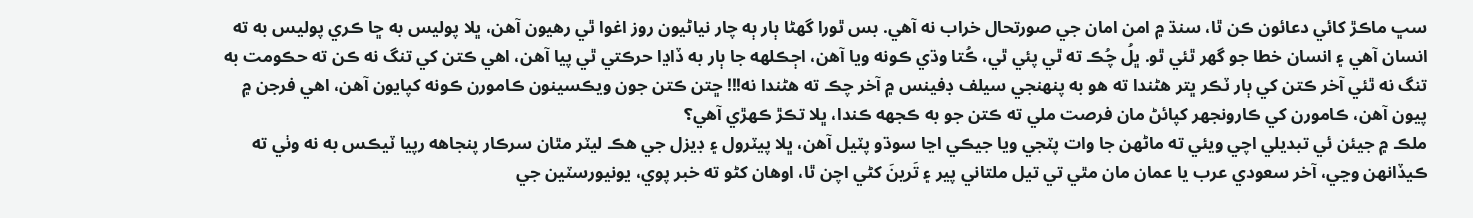سڀ ماڪڙ کائي دعائون ڪن ٿا، سنڌ ۾ امن امان جي صورتحال خراب نه آهي. بس ٿورا گهڻا ٻار ٻه چار نياڻيون روز اغوا ٿي رهيون آهن، ڀلا پوليس به ڇا ڪري پوليس به ته انسان آهي ۽ انسان خطا جو گهر ٿئي ٿو. ڀلُ چُڪ ته ٿي پئي ٿي، ڪُتا وڌي ڪونه ويا آهن، اڄڪلهه جا ٻار به ڏاڍا حرڪتي ٿي پيا آهن، اهي ڪتن کي تنگ نه ڪن ته حڪومت به تنگ نه ٿئي آخر ڪتن کي ٻار ٽڪر ڀتر هڻندا ته هو به پنهنجي سيلف ڊفينس ۾ آخر چڪ ته هڻندا نه!!! ڇتن ڪتن جون ويڪسينون ڪامورن ڪونه کپايون آهن، اهي فرجن ۾ پيون آهن، ڪامورن کي ڪارونجهر کپائڻ مان فرصت ملي ته ڪتن جو به ڪجهه ڪندا، ڀلا تڪڙ ڪهڙي آهي؟
ملڪ ۾ جيئن ئي تبديلي اچي ويئي ته ماڻهن جا وات پٽجي ويا جيڪي اڃا سوڌو پٽيل آهن، ڀلا پيٽرول ۽ ڊيزل جي هڪ ليٽر مٿان سرڪار پنجاهه رپيا ٽيڪس به نه وٺي ته ڪيڏانهن وڃي، آخر سعودي عرب يا عمان مان مٿي تي تيل ملتاني پير ۽ تَرينَ کڻي اچن ٿا، اوهان کڻو ته خبر پوي، يونيورسٽين جي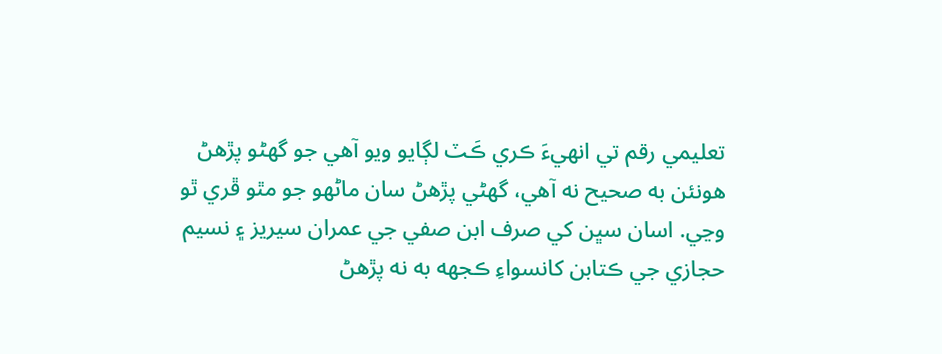تعليمي رقم تي انهيءَ ڪري ڪَٽ لڳايو ويو آهي جو گهڻو پڙهڻ هونئن به صحيح نه آهي، گهڻي پڙهڻ سان ماڻهو جو مٿو ڦري ٿو وڃي. اسان سڀن کي صرف ابن صفي جي عمران سيريز ۽ نسيم حجازي جي ڪتابن کانسواءِ ڪجهه به نه پڙهڻ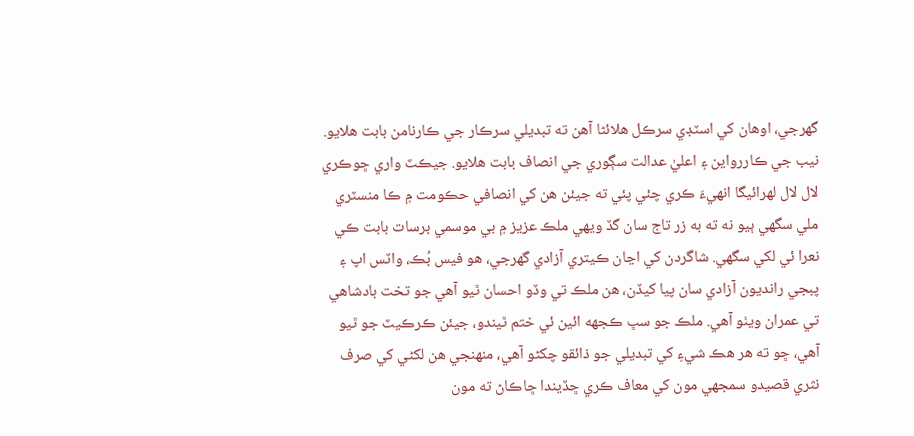گهرجي، اوهان کي اسٽڊي سرڪل هلائڻا آهن ته تبديلي سرڪار جي ڪارنامن بابت هلايو. نيب جي ڪاررواين ۽ اعليٰ عدالت سڳوري جي انصاف بابت هلايو. جيڪٽ واري ڇوڪري لال لال لهرائيگا انهيءَ ڪري چئي پئي ته جيئن هن کي انصافي حڪومت ۾ ڪا منسٽري ملي سگهي ٻيو نه ته به زر تاج سان گڏ ويهي ملڪ عزيز ۾ بي موسمي برسات بابت ڪي نعرا ئي لکي سگهي. شاگردن کي اڃان ڪيتري آزادي گهرجي، هو فيس بُڪ، واٽس اپ ۽ پبجي رانديون آزادي سان پيا کيڏن، هن ملڪ تي وڏو احسان ٿيو آهي جو تخت بادشاهي تي عمران ويٺو آهي. ملڪ جو سڀ ڪجهه ائين ئي ختم ٿيندو، جيئن ڪرڪيٽ جو ٿيو آهي، ڇو ته هر هڪ شيءِ کي تبديلي جو ذائقو چکڻو آهي، منهنجي هن لکڻي کي صرف نثري قصيدو سمجهي مون کي معاف ڪري ڇڏيندا ڇاڪاڻ ته مون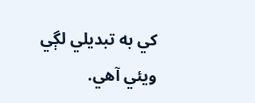کي به تبديلي لڳي ويئي آهي.